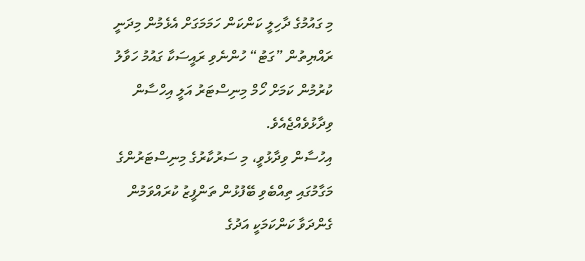މި ގައުމުގެ ދާހިލީ ކަންކަން ހަމަމަގަށް އެޅެމުން މިދަނީ ރައްޔިތުން ”ގަޓު“ ހުންނެވި ރައީސަކާ ގައުމު ހަވާލު ކުރުމުން ކަމަށް ހޯމް މިނިސްޓަރު އަލީ އިހްސާން ވިދާޅުވެއްޖެއެވެ.
އިހުސާން ވިދާޅުވީ، މި ސަރުކާރުގެ މިނިސްޓަރުންގެ މަގާމުގައި ތިއްބެވި ބޭފުޅުން ތަންފީޒު ކުރައްވަމުން ގެންދަވާ ކަންކަމަކީ އަދުގެ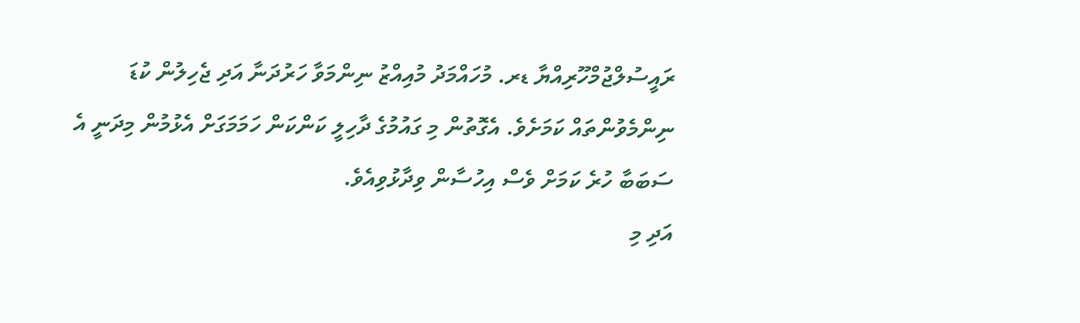ރައީސުލްޖުމްހޫރިއްޔާ ޑރ. މުހައްމަދު މުއިއްޒު ނިންމަވާ ހަރުދަނާ އަދި ޖެހިލުން ކުޑަ ނިންމެވުންތައް ކަމަށެވެ. އެގޮތުން މި ގައުމުގެ ދާހިލީ ކަންކަން ހަމަމަގަށް އެޅުމުން މިދަނީ އެ ސަބަބާ ހުރެ ކަމަށް ވެސް އިހުސާން ވިދާޅުވިއެވެ.
އަދި މި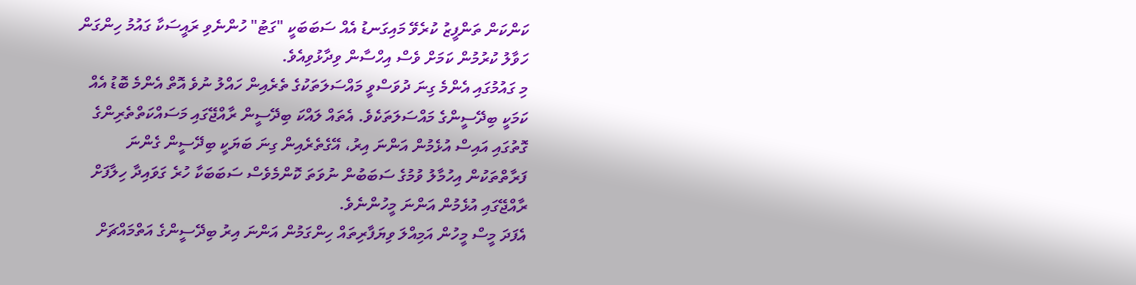ކަންކަން ތަންފީޒު ކުރެވޭ މައިގަނޑު އެއް ސަބަބަކީ "ގަޓު" ހުންނެވި ރައީސަކާ ގައުމު ހިންގަން ހަވާލު ކުރުމުން ކަމަށް ވެސް އިހްސާން ވިދާޅުވިއެވެ.
މި ގައުމުގައި އެންމެ ގިނަ ދުވަސްވީ މައްސަލަތަކުގެ ތެރެއިން ހައްލު ނުވެ އޮތް އެންމެ ބޮޑު އެއް ކަމަކީ ބިދޭސީންގެ މައްސަލަތަކެވެ. އެތައް ލައްކަ ބިދޭސީން ރާއްޖޭގައި މަސައްކަތްތެރިންގެ ގޮތުގައި އައިސް އުޅެމުން އަންނަ އިރު، އޭގެތެރެއިން ގިނަ ބަޔަކީ ބިދޭސީން ގެންނަ ފަރާތްތަކުން އިހުމާލު ވުމުގެ ސަބަބުން ނުވަތަ ކޮންމެވެސް ސަބަބަކާ ހުރެ ގަވައިދާ ހިލާފަށް ރާއްޖޭގައި އުޅެމުން އަންނަ މީހުންނެވެ.
އެފަދަ މީސް މީހުން އަމިއްލަ ވިޔަފާރިތައް ހިންގަމުން އަންނަ އިރު ބިދޭސީންގެ އަތްމައްޗަށް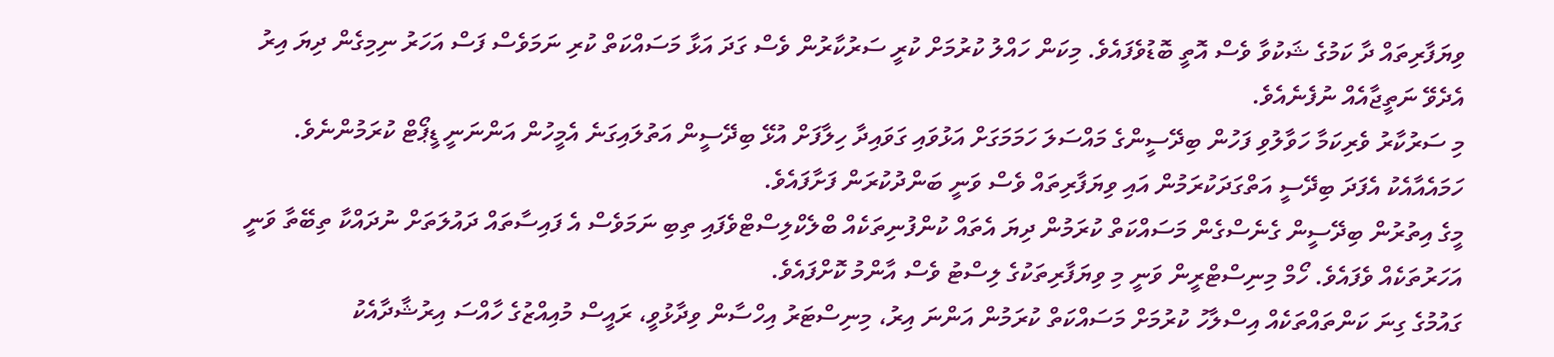ވިޔަފާރިތައް ދާ ކަމުގެ ޝަކުވާ ވެސް އޮތީ ބޮޑުވެފައެވެ. މިކަން ހައްލު ކުރުމަށް ކުރީ ސަރުކާރުން ވެސް ގަދަ އަޅާ މަސައްކަތް ކުރި ނަމަވެސް ފަސް އަހަރު ނިމިގެން ދިޔަ އިރު އެދެވޭ ނަތީޖާއެއް ނުފެނެއެވެ.
މި ސަރުކާރު ވެރިކަމާ ހަވާލުވި ފަހުން ބިދޭސީންގެ މައްސަލަ ހަމަމަގަށް އަޅުވައި ގަވައިދާ ހިލާފަށް އުޅޭ ބިދޭސީން އަތުލައިގަނެ އެމީހުން އަންނަނީ ޑީޕޯޓް ކުރަމުންނެވެ. ހަމައެއާއެކު އެފަދަ ބިދޭސީ އަތްގަދަކުރަމުން އައި ވިޔަފާރިތައް ވެސް ވަނީ ބަންދުކުރަން ފަށާފައެވެ.
މީގެ އިތުރުން ބިދޭސީން ގެނެސްގެން މަސައްކަތް ކުރަމުން ދިޔަ އެތައް ކުންފުނިތަކެއް ބްލެކްލިސްޓްވެފައި ތިބި ނަމަވެސް އެ ފައިސާތައް ދައުލަތަށް ނުދައްކާ ތިބޭތާ ވަނީ އަހަރުތަކެއް ވެފައެވެ. ހޯމް މިނިސްޓްރީން ވަނީ މި ވިޔަފާރިތަކުގެ ލިސްޓު ވެސް އާންމު ކޮށްފައެވެ.
ގައުމުގެ ގިނަ ކަންތައްތަކެއް އިސްލާހު ކުރުމަށް މަސައްކަތް ކުރަމުން އަންނަ އިރު، މިނިސްޓަރު އިހްސާން ވިދާޅުވީ، ރައީސް މުއިއްޒުގެ ހާއްސަ އިރުޝާދާއެކު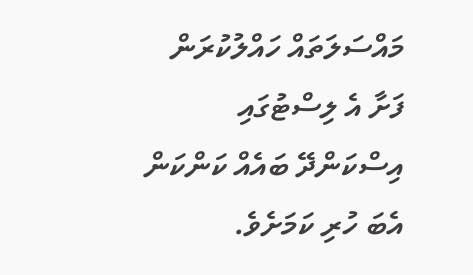މައްސަލަތައް ހައްލުކުރަން ފަށާ އެ ލިސްޓުގައި އިސްކަންދޭ ބައެއް ކަންކަން އެބަ ހުރި ކަމަށެވެ.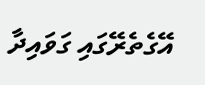އޭގެތެރޭގައި ގަވައިދާ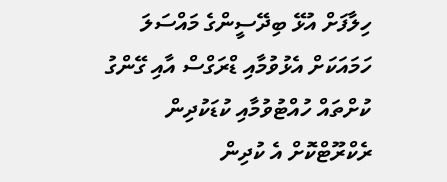ހިލާފަށް އުޅޭ ބިދޭސީންގެ މައްސަލަ ހަމައަކަށް އެޅުވުމާއި ޑްރަގްސް އާއި ގޭންގު ކުށްތައް ހުއްޓުވުމާއި ކުޑަކުދިން ރެކްރޫޓްކޮށް އެ ކުދިން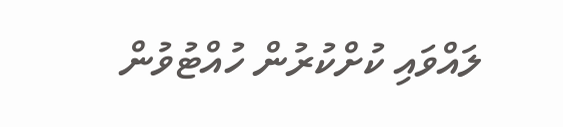ލައްވައި ކުށްކުރުން ހުއްޓުވުން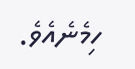ހިމެނެއެވެ.